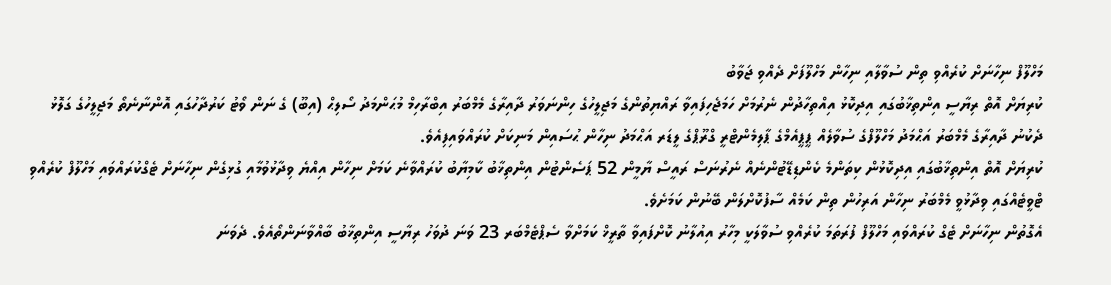މަހްލޫފް ނިހާނަށް ކުރެއްވި ތިން ސުވާލާއި ނިހާން މަހްލޫފަށް ދެއްވި ޖަވާބު
ކުރިޔަށް އޮތް ރިޔާސީ އިންތިޚާބުގައި އިދިކޮޅު އިއްތިހާދުން ނެރުމަށް ހަމަޖެހިފައިވާ ރައްޔިތުންގެ މަޖިލީހުގެ ހިންނަވަރު ދާއިރާގެ މެމްބަރު އިބްރާހިމް މުޙަންމަދު ސޯލިޙް (އިބޫ) ގެ ނަން ވޯޓު ކަރުދާހުގައި އޮންނާނެތޯ މަޖިލީހުގެ ގަލޮޅު ދެކުނު ދާއިރާގެ މެމްބަރު އަޙްމަދު މަހްލޫފްގެ ސުވާލެއް ޕީޕީއެމްގެ ޕާލިމެންޓްރީ ގްރޫޕްގެ ލީޑަރ އަޙްމަދު ނިހާން ޙުސައިން މަނިކަށް ކުރައްވައިފިއެވެ.
ކުރިޔަށް އޮތް އިންތިޚާބުގައި އިދިކޮޅުން ކިތަންމެ ކެންޑިޑޭޓުންނެއް ނެރުނަސް ރައީސް ޔާމީން 52 ޕަސެންޓުން އިންތިޚާބު ކާމިޔާބު ކުރައްވާނެ ކަމަށް ނިހާން އިއްޔެ ވިދާޅުވުމާއި ގުޅިގެން ނިހާނަށް ޓެގްކުރައްވައި މަހްލޫފް ކުރެއްވި ޓްވީޓެއްގައި ވިދާޅުވީ މެމްބަރު ނިހާން އަރިހުން ތިން ކަމެއް ސާފުކޮށްލަން ބޭނުން ކަމަށެވެ.
އެގޮތުން ނިހާނަށް ޓެގް ކުރައްވައި މަހްލޫފް ފުރަތަމަ ކުރެއްވި ސުވާލަކީ މިހާރު އިއުލާނު ކޮށްފައިވާ ތާރީޚް ކަމަށްވާ ސެޕްޓެމްބަރ 23 ވަނަ ދުވަހު ރިޔާސީ އިންތިޚާބު ބާއްވާނަންތޯއެވެ. ދެވަނަ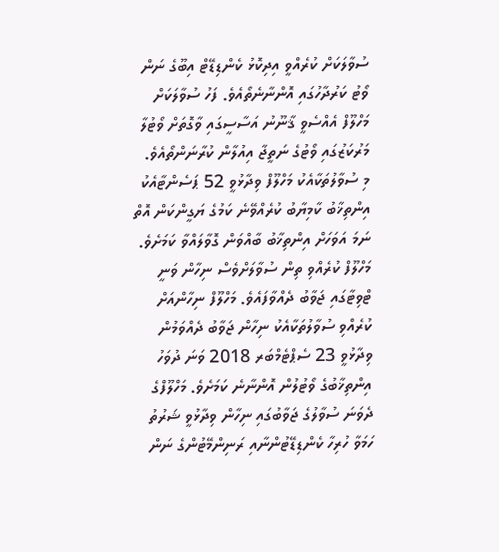ސުވާލަކަށް ކުރެއްވީ އިދިކޮޅު ކެންޑިޑޭޓް އިބޫގެ ނަން ވޯޓު ކަރުދާހުގައި އޮންނާނެތޯއެވެ. ފަހު ސުވާލަކަށް މަހްލޫފް އެއްސެވީ ޤާނޫނު އަސާސީގައި ވާގޮތަށް ވޯޓުލާ މަރުކަޒުގައި ވޯޓުގެ ނަތީޖާ އިއުލާން ކުރާނަންތޯއެވެ.
މި ސުވާލުތަކާއެކު މަހްލޫފް ވިދާޅުވީ 52 ޕަސެންޓާއެކު އިންތިޚާބު ކާމިޔާބު ކުރެއްވޭނެ ކަމުގެ ޔަގީންކަން އޮތް ނަމަ އަވަހަށް އިންތިޚާބު ބާއްވަން ގޮވާލައްވާ ކަމަށެވެ.
މަހްލޫފް ކުރެއްވި ތިން ސުވާލަށްވެސް ނިހާން ވަނީ ޓްވިޓާގައި ޖަވާބު ދެއްވާފައެވެ. މަހްލޫފް ނިހާންއަށް ކުރެއްވި ސުވާލުތަކާއެކު ނިހާން ޖަވާބު ދެއްވަމުން ވިދާޅުވީ 23 ސެޕްޓެމްބަރ 2018 ވަނަ ދުވަހު އިންތިޚާބުގެ ވޯޓުލުން އޮންނާނެ ކަމަށެވެ. މަހްލޫފްގެ ދެވަނަ ސުވާލުގެ ޖަވާބުގައި ނިހާން ވިދާޅުވީ ޝަރުތު ހަމަވާ ހުރިހާ ކެންޑިޑޭޓުންނާއި ރަނިންމޭޓުންގެ ނަން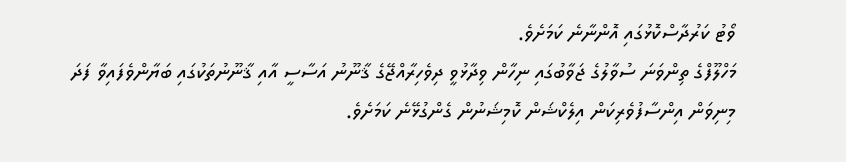ވޯޓު ކަރުދާސްކޮޅުގައި އޮންނާނެ ކަމަށެވެ.
މަހްލޫފްގެ ތިންވަނަ ސުވާލުގެ ޖަވާބުގައި ނިހާން ވިދާޅުވީ ދިވެހިރާއްޖޭގެ ޤާނޫނު އަސާސީ އާއި ޤާނޫނުތަކުގައި ބަޔާންވެފައިވާ ފަދަ މިނިވަން އިންސާފުވެރިކަން އިލެކްޝަން ކޮމިޝަނުން ގެންގުޅޭނެ ކަމަށެވެ.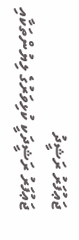ޖަޢުފަރު ރަޝީދު
ޖަޢުފަރު ރަޝީދަކީ ކުޅިވަރުގެ ލިޔުންތަކާއި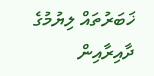ޚަބަރުތައް ލިޔުމުގެ ދާއިރާއިން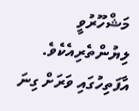މަޝްހޫރުވީ ލިޔުންތެރިއެކެވެ. އާފަތިހުގައި ވަރަށް ގިނަ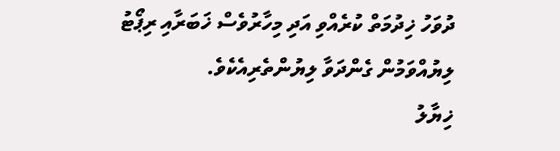ދުވަހު ޚިދުމަތް ކުރެއްވި އަދި މިހާރުވެސް ޚަބަރާއި ރިޕޯޓު ލިޔުއްވަމުން ގެންދަވާ ލިޔުންތެރިއެކެވެ.
ޚިޔާލު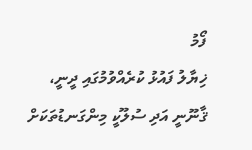ފޯމު
ޚިޔާލު ފައުޅު ކުރެއްވުމުގައި ދީނީ، ޤާނޫނީ އަދި ސުލޫކީ މިންގަނޑުތަކަށް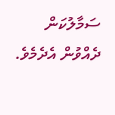ސަމާލުކަން ދެއްވުން އެދެމެވެ.